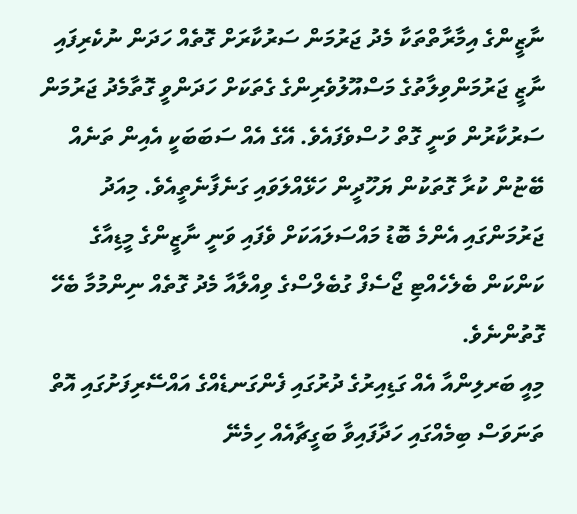ނާޒީންގެ އިމާރާތްތަކާ މެދު ޖަރުމަން ސަރުކާރަށް ގޮތެއް ހަދަން ނުކެރިފައި
ނާޒީ ޖަރުމަންވިލާތުގެ މަސްއޫލުވެރިންގެ ގެތަކަށް ހަދަންވީ ގޮތާމެދު ޖަރުމަން ސަރުކާރުން ވަނީ ގޮތް ހުސްވެފައެވެ. އޭގެ އެއް ސަބަބަކީ އެއިން ތަނެއް ބޭޏުން ކުރާ ގޮތަކުން ޔަހޫދީން ހަޅޭއްލަވައި ގަނެފާނެތީއެވެ. މިއަދު ޖަރުމަންގައި އެންމެ ބޮޑު މައްސަލައަކަށް ވެފައި ވަނީ ނާޒީންގެ މީޑިއާގެ ކަންކަން ބެލެހެއްޓި ޖޯސެފް ގުބެލްސްގެ ވިއްލާއާ މެދު ގޮތެއް ނިންމުމާ ބެހޭ ގޮތުންނެވެ.
މިއީ ބަރލިންއާ އެއް ގަޑިއިރުގެ ދުރުގައި ފެންގަނޑެއްގެ އައްސޭރިފަށުގައި އޮތް ތަނަވަސް ބިމެއްގައި ހަދާފައިވާ ބަގީޗާއެއް ހިމެނޭ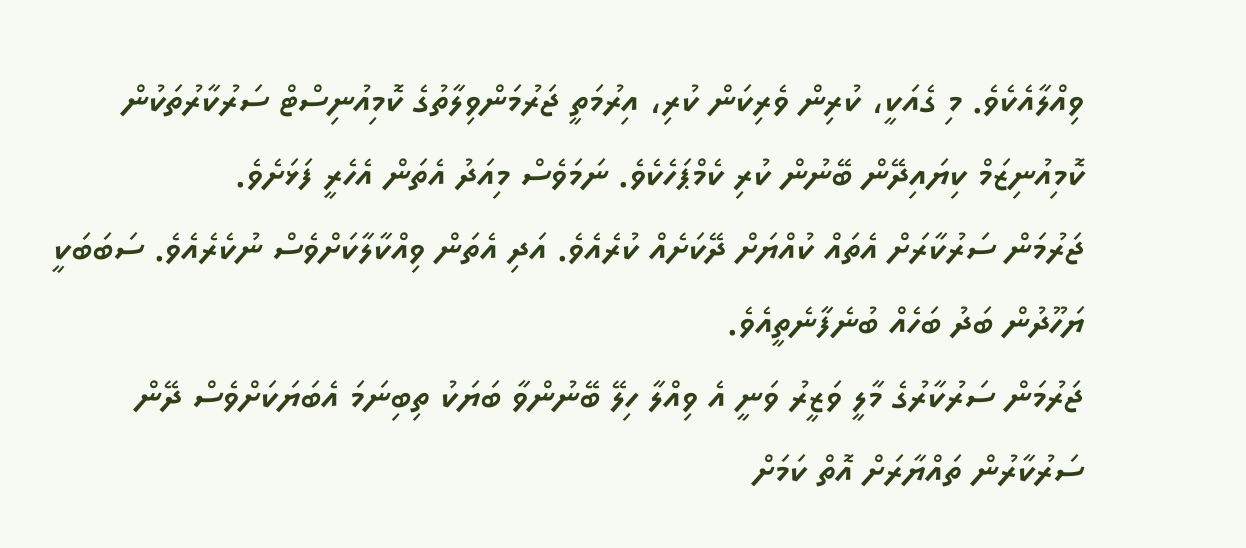ވިއްލާއެކެވެ. މި ގެއަކީ، ކުރިން ވެރިކަން ކުރި، އިރުމަތީ ޖަރުމަންވިލާތުގެ ކޮމިއުނިސްޓް ސަރުކާރުތަކުން ކޮމިއުނިޒަމް ކިޔައިދޭން ބޭނުން ކުރި ކެމްޕަހެކެވެ. ނަމަވެސް މިއަދު އެތަން އެހެރީ ފަޅަށެވެ.
ޖަރުމަން ސަރުކާރަށް އެތައް ކުއްޔަށް ދޭކަށެއް ކުރެއެވެ. އަދި އެތަން ވިއްކާލާކަށްވެސް ނުކެރެއެވެ. ސަބަބަކީ ޔަހޫދުން ބަދު ބަހެއް ބުނެފާނެތީއެވެ.
ޖަރުމަން ސަރުކާރުގެ މާލީ ވަޒީރު ވަނީ އެ ވިއްލާ ހިލޭ ބޭނުންވާ ބަޔަކު ތިބިނަމަ އެބަޔަކަށްވެސް ދޭން ސަރުކާރުން ތައްޔާރަށް އޮތް ކަމަށް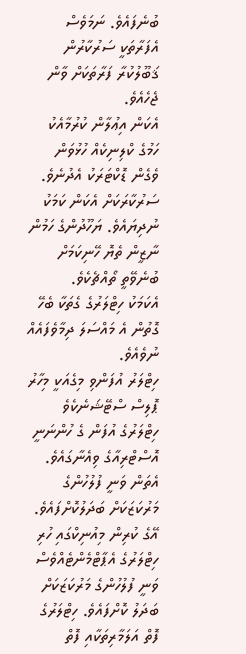ބުނެފައެވެ. ނަމަވެސް އެފަރާތަކީ ސަރުކާރުން ޤަބޫލުކުރާ ފަރާތަކަށް ވާން ޖެހެއެވެ.
އެކަން އިޢުލާން ކުރުމާއެކު ހަމުގެ ކްލިނިކެއް ހުޅުވަން ވެގެން ޑޮކްޓަރަކު އެދުނެވެ. ސަރުކާރަކަށް އެކަން ކަމަކު ނުދިޔައެވެ. ޔަހޫދުންގެ ހަމުން ނާޒީން ތެޔޮ ހޭނިކަމަށް ބުނެވޭތީ ތޯއްޗެކެވެ.
އެކަމަކު ހިޓްލަރުގެ ގެތަކާ ބެހޭ ގޮތުން އެ މައްސަލަ ދިމާވެފައެއް ނުވެއެވެ.
ހިޓްލަރު އުފަންވި މިގެއަކީ މިހާރު ޕޮލިސް ސްޓޭޝަނެކެވެ
ހިޓްލަރުގެ އުފަން ގެ ހުންނަނީ އޮސްޓްރިއާގެ ވިއެނާގައެވެ. އެތަން ވަނީ ފުލުހުންގެ މަރުކަޒަކަށް ބަދަލުކޮށްފައެވެ. އޭގެ ކުރިން މިއުނިކްގައި ހުރި ހިޓްލަރުގެ އެޕާޓްމެންޓެއްވެސް ވަނީ ފުލުހުންގެ މަރުކަޒަކަށް ބަދަލު ކޮށްފައެވެ. ހިޓްލަރުގެ ފޮތް އަލަމާރިތަކާއި ފޮތް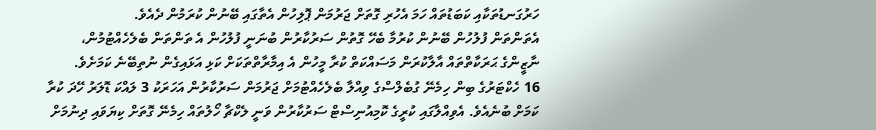ހަރުގަނޑުތަކާއި ކަބަޑުތައް ހަމަ އެހުރި ގޮތަށް ޖަރުމަން ޕޮލިހުން އެތާގައި ބޭނުން ކުރަމުން ދެއެވެ.
އެތަންތަން ފުލުހުން ބޭނުން ކުރުމާ ބެހޭ ގޮތުން ސަރުކާރުން ބުނަނީ ފުލުހުން އެ ތަންތަން ބެލެހެއްޓުމުން، ނާޒީންގެ ޙަރަކާތްތައް އާލާކުރަން މަސައްކަތް ކުރާ މީހުން އެ އިމާރާތްތަކަށް ކަޅި އަޅައިގެން ނުތިބޭނެ ކަމަށެވެ.
16 ހެކްޓަރުގެ ބިން ހިމެނޭ ގުބެލްސްގެ ވިއްލާ ބެލެހެއްޓުމަށް ޖަރުމަން ސަރުކާރުން އަހަރަކު 3 ލައްކަ ޑޮލަރު ހޭދަ ކުރާ ކަމަށް ބުނެއެވެ. އެވިއްލާގައި ކުރީގެ ކޮމިއުނިސްޓް ސަރުކާރުން ވަނީ ލެކްޗާ ހޯލުތައް ހިމެނޭ ގޮތަށް ކިޔަވައި ދިނުމަށް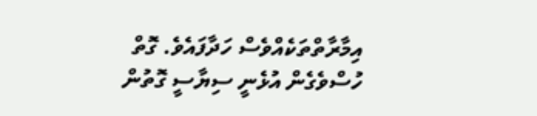އިމާރާތްތަކެއްވެސް ހަދާފައެވެ. ގޮތް  ހުސްވެގެން އުޅެނީ ސިޔާސީ ގޮތުން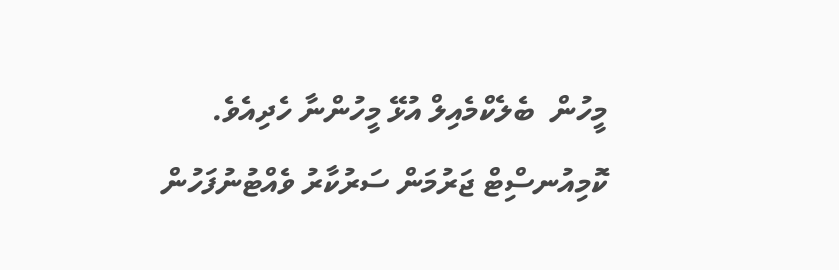މީހުން  ބެލެކްމެއިލް އުޅޭ މީހުންނާ ހެދިއެވެ.
ކޮމިއުނސިްޓް ޖަރުމަން ސަރުކާރު ވެއްޓުނުފަހުން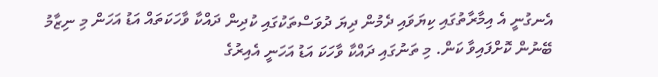އެނގުނީ އެ އިމާރާތުގައި ކިޔަވައި ދެމުން ދިޔަ ދުވަސްތަކުގައި ކުދިން ދައްކާ ވާހަކަތައް އަޑު އަހަން މި ނިޒާމު ބޭނުން ކޮށްފައިވާ ކަން. މި ތަނުގައި ދައްކާ ވާހަކަ އަޑު އަހަނީ އެއިރުގެ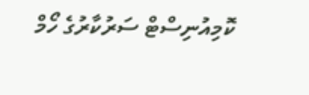ކޮމިއުނިސްޓް ސަރުކާރުގެ ހޯމް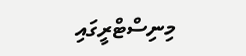މިނިސްޓްރީގައި